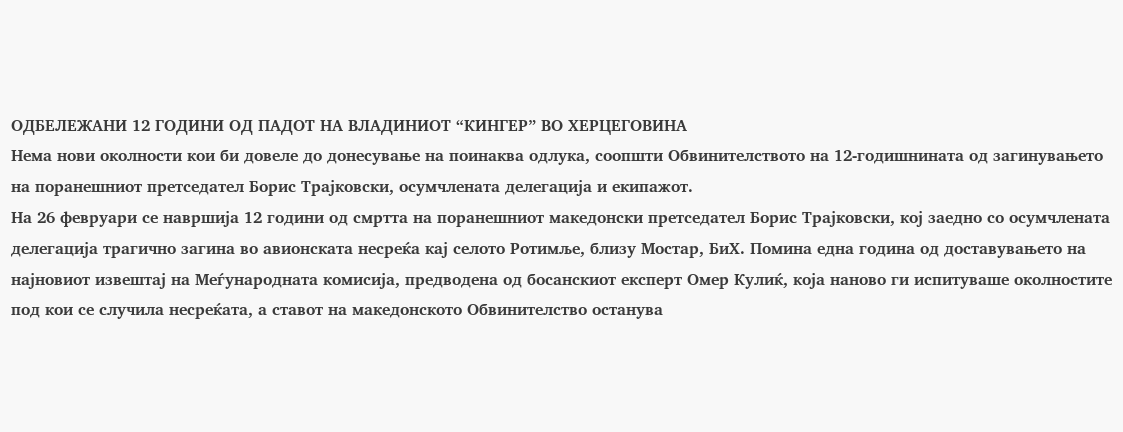ОДБЕЛЕЖАНИ 12 ГОДИНИ ОД ПАДОТ НА ВЛАДИНИОТ “КИНГЕР” ВО ХЕРЦЕГОВИНА
Нема нови околности кои би довеле до донесување на поинаква одлука, соопшти Обвинителството на 12-годишнината од загинувањето на поранешниот претседател Борис Трајковски, осумчлената делегација и екипажот.
На 26 февруари се навршија 12 години од смртта на поранешниот македонски претседател Борис Трајковски, кој заедно со осумчлената делегација трагично загина во авионската несреќа кај селото Ротимље, близу Мостар, БиХ. Помина една година од доставувањето на најновиот извештај на Меѓународната комисија, предводена од босанскиот експерт Омер Кулиќ, која наново ги испитуваше околностите под кои се случила несреќата, а ставот на македонското Обвинителство останува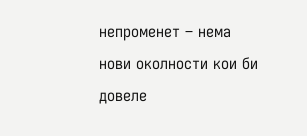непроменет – нема нови околности кои би довеле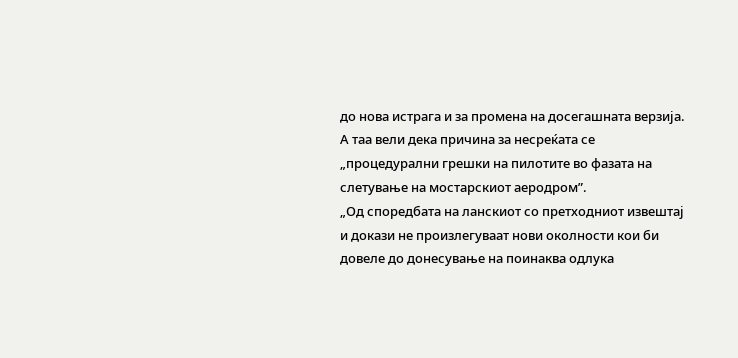до нова истрага и за промена на досегашната верзија. А таа вели дека причина за несреќата се „процедурални грешки на пилотите во фазата на слетување на мостарскиот аеродром”.
„Од споредбата на ланскиот со претходниот извештај и докази не произлегуваат нови околности кои би довеле до донесување на поинаква одлука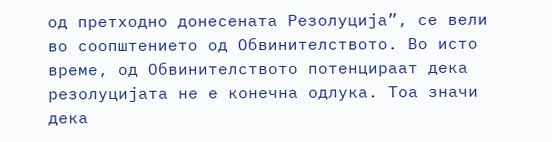од претходно донесената Резолуција”, се вели во соопштението од Обвинителството. Во исто време, од Обвинителството потенцираат дека резолуцијата не е конечна одлука. Тоа значи дека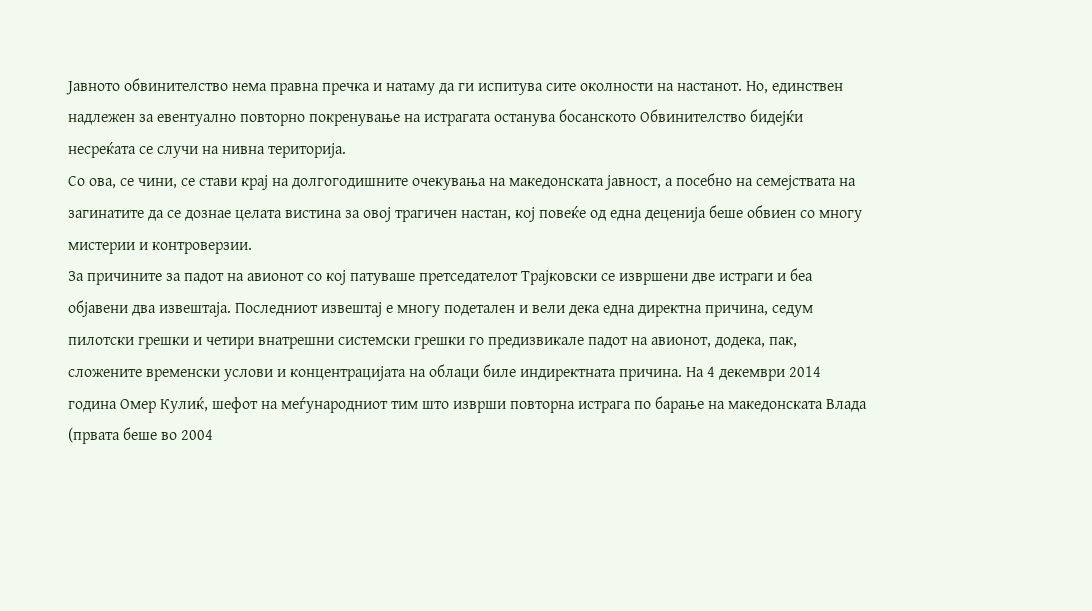Јавното обвинителство нема правна пречка и натаму да ги испитува сите околности на настанот. Но, единствен надлежен за евентуално повторно покренување на истрагата останува босанското Обвинителство бидејќи несреќата се случи на нивна територија.
Со ова, се чини, се стави крај на долгогодишните очекувања на македонската јавност, а посебно на семејствата на загинатите да се дознае целата вистина за овој трагичен настан, кој повеќе од една деценија беше обвиен со многу мистерии и контроверзии.
За причините за падот на авионот со кој патуваше претседателот Трајковски се извршени две истраги и беа објавени два извештаја. Последниот извештај е многу подетален и вели дека една директна причина, седум пилотски грешки и четири внатрешни системски грешки го предизвикале падот на авионот, додека, пак, сложените временски услови и концентрацијата на облаци биле индиректната причина. На 4 декември 2014 година Омер Кулиќ, шефот на меѓународниот тим што изврши повторна истрага по барање на македонската Влада (првата беше во 2004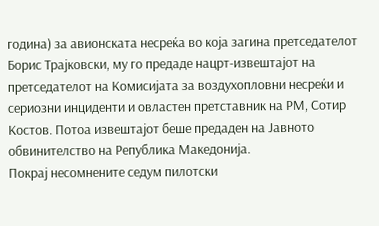година) за авионската несреќа во која загина претседателот Борис Трајковски, му го предаде нацрт-извештајот на претседателот на Комисијата за воздухопловни несреќи и сериозни инциденти и овластен претставник на РМ, Сотир Костов. Потоа извештајот беше предаден на Јавното обвинителство на Република Македонија.
Покрај несомнените седум пилотски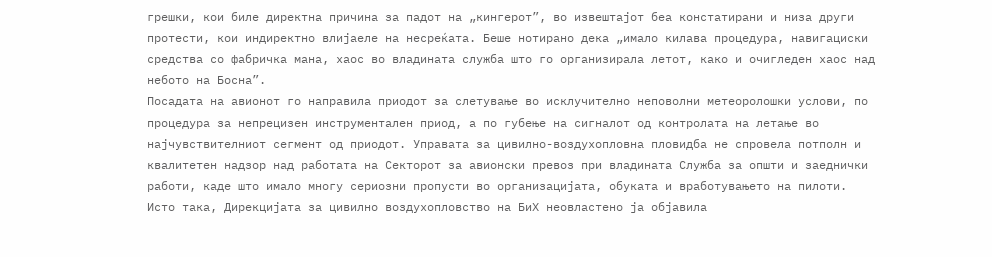грешки, кои биле директна причина за падот на „кингерот”, во извештајот беа констатирани и низа други протести, кои индиректно влијаеле на несреќата. Беше нотирано дека „имало килава процедура, навигациски средства со фабричка мана, хаос во владината служба што го организирала летот, како и очигледен хаос над небото на Босна”.
Посадата на авионот го направила приодот за слетување во исклучително неповолни метеоролошки услови, по процедура за непрецизен инструментален приод, а по губење на сигналот од контролата на летање во најчувствителниот сегмент од приодот. Управата за цивилно-воздухопловна пловидба не спровела потполн и квалитетен надзор над работата на Секторот за авионски превоз при владината Служба за општи и заеднички работи, каде што имало многу сериозни пропусти во организацијата, обуката и вработувањето на пилоти.
Исто така, Дирекцијата за цивилно воздухопловство на БиХ неовластено ја објавила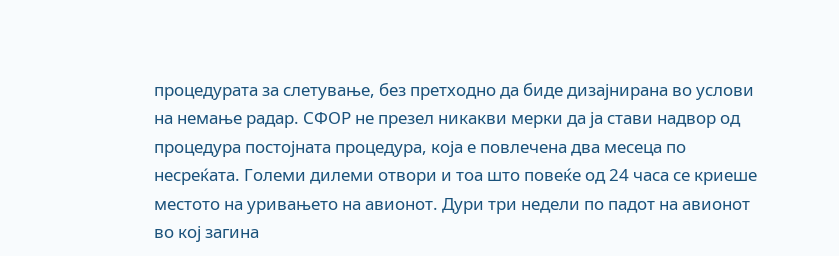процедурата за слетување, без претходно да биде дизајнирана во услови на немање радар. СФОР не презел никакви мерки да ја стави надвор од процедура постојната процедура, која е повлечена два месеца по несреќата. Големи дилеми отвори и тоа што повеќе од 24 часа се криеше местото на уривањето на авионот. Дури три недели по падот на авионот во кој загина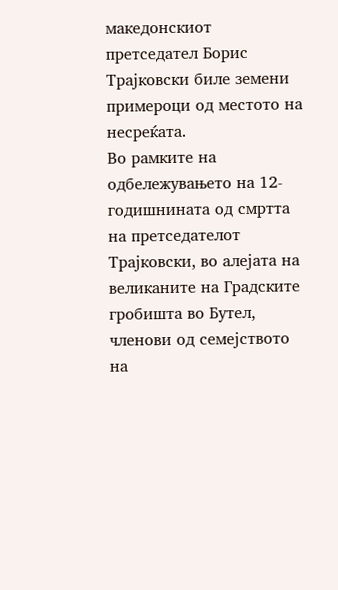македонскиот претседател Борис Трајковски биле земени примероци од местото на несреќата.
Во рамките на одбележувањето на 12-годишнината од смртта на претседателот Трајковски, во алејата на великаните на Градските гробишта во Бутел, членови од семејството на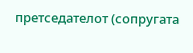претседателот (сопругата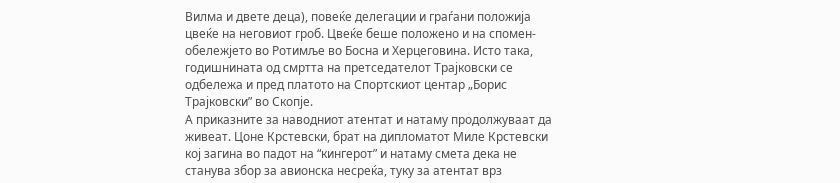Вилма и двете деца), повеќе делегации и граѓани положија цвеќе на неговиот гроб. Цвеќе беше положено и на спомен-обележјето во Ротимље во Босна и Херцеговина. Исто така, годишнината од смртта на претседателот Трајковски се одбележа и пред платото на Спортскиот центар „Борис Трајковски” во Скопје.
А приказните за наводниот атентат и натаму продолжуваат да живеат. Цоне Крстевски, брат на дипломатот Миле Крстевски кој загина во падот на “кингерот” и натаму смета дека не станува збор за авионска несреќа, туку за атентат врз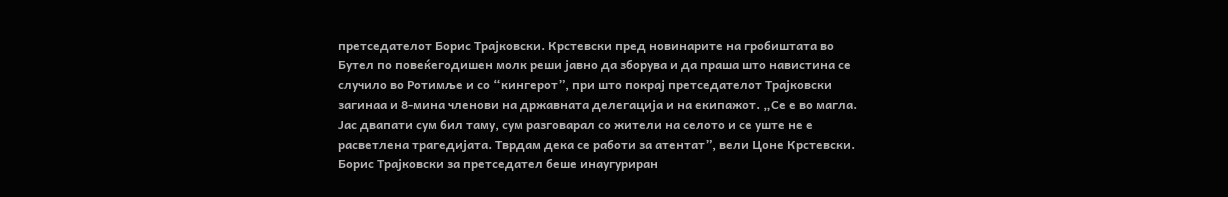претседателот Борис Трајковски. Крстевски пред новинарите на гробиштата во Бутел по повеќегодишен молк реши јавно да зборува и да праша што навистина се случило во Ротимље и со “кингерот”, при што покрај претседателот Трајковски загинаа и 8-мина членови на државната делегација и на екипажот. „Се е во магла. Јас двапати сум бил таму, сум разговарал со жители на селото и се уште не е расветлена трагедијата. Тврдам дека се работи за атентат”, вели Цоне Крстевски.
Борис Трајковски за претседател беше инаугуриран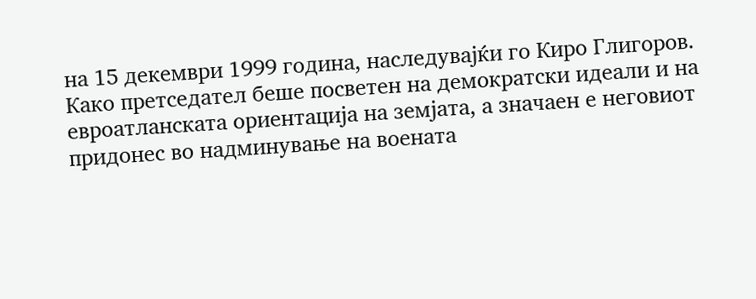на 15 декември 1999 година, наследувајќи го Киро Глигоров. Како претседател беше посветен на демократски идеали и на евроатланската ориентација на земјата, а значаен е неговиот придонес во надминување на воената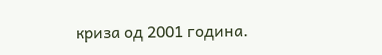криза од 2001 година.